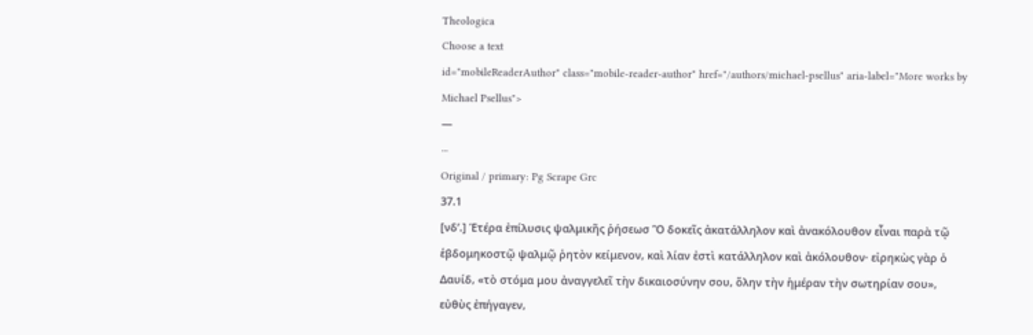Theologica
Choose a text
id="mobileReaderAuthor" class="mobile-reader-author" href="/authors/michael-psellus" aria-label="More works by Michael Psellus">
—
⋯
Original / primary: Pg Scrape Grc
37.1
[νδʹ.] Ἑτέρα ἐπίλυσις ψαλμικῆς ῥήσεωσ Ὃ δοκεῖς ἀκατάλληλον καὶ ἀνακόλουθον εἶναι παρὰ τῷ ἑβδομηκοστῷ ψαλμῷ ῥητὸν κείμενον, καὶ λίαν ἐστὶ κατάλληλον καὶ ἀκόλουθον· εἰρηκὼς γὰρ ὁ Δαυίδ, «τὸ στόμα μου ἀναγγελεῖ τὴν δικαιοσύνην σου, ὅλην τὴν ἡμέραν τὴν σωτηρίαν σου», εὐθὺς ἐπήγαγεν,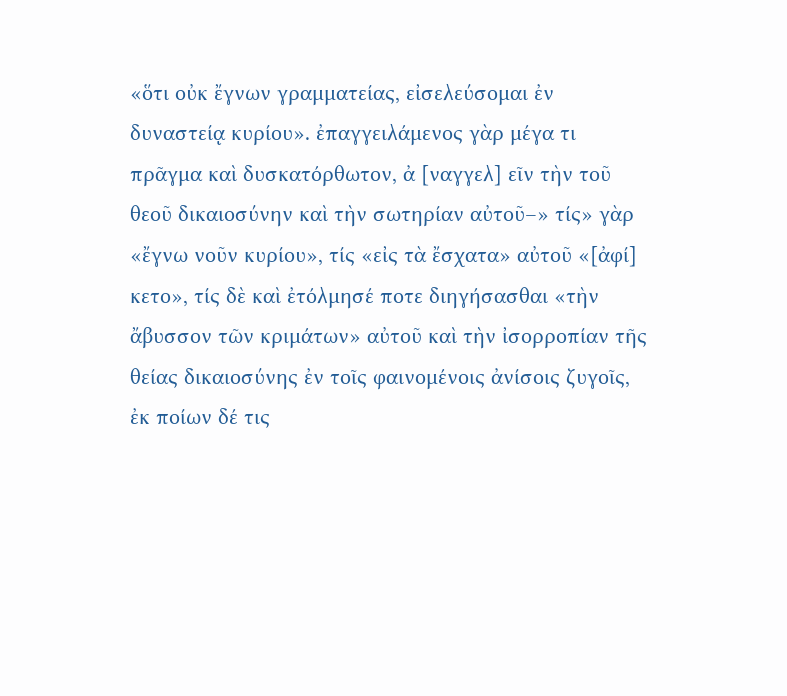«ὅτι οὐκ ἔγνων γραμματείας, εἰσελεύσομαι ἐν δυναστείᾳ κυρίου». ἐπαγγειλάμενος γὰρ μέγα τι πρᾶγμα καὶ δυσκατόρθωτον, ἀ [ναγγελ] εῖν τὴν τοῦ θεοῦ δικαιοσύνην καὶ τὴν σωτηρίαν αὐτοῦ–» τίς» γὰρ «ἔγνω νοῦν κυρίου», τίς «εἰς τὰ ἔσχατα» αὐτοῦ «[ἀφί] κετο», τίς δὲ καὶ ἐτόλμησέ ποτε διηγήσασθαι «τὴν ἄβυσσον τῶν κριμάτων» αὐτοῦ καὶ τὴν ἰσορροπίαν τῆς θείας δικαιοσύνης ἐν τοῖς φαινομένοις ἀνίσοις ζυγοῖς, ἐκ ποίων δέ τις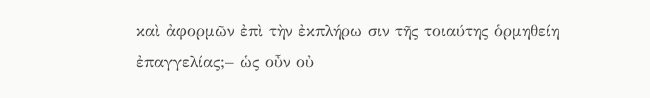καὶ ἀφορμῶν ἐπὶ τὴν ἐκπλήρω σιν τῆς τοιαύτης ὁρμηθείη ἐπαγγελίας;– ὡς οὖν οὐ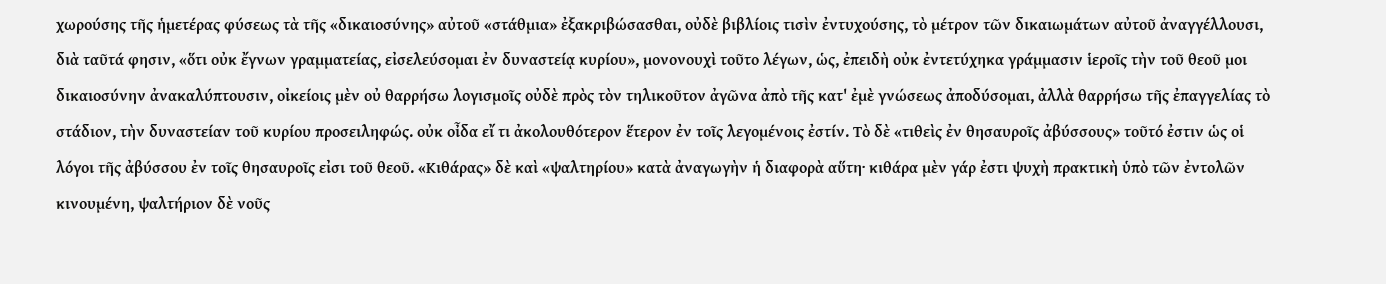χωρούσης τῆς ἡμετέρας φύσεως τὰ τῆς «δικαιοσύνης» αὐτοῦ «στάθμια» ἐξακριβώσασθαι, οὐδὲ βιβλίοις τισὶν ἐντυχούσης, τὸ μέτρον τῶν δικαιωμάτων αὐτοῦ ἀναγγέλλουσι, διὰ ταῦτά φησιν, «ὅτι οὐκ ἔγνων γραμματείας, εἰσελεύσομαι ἐν δυναστείᾳ κυρίου», μονονουχὶ τοῦτο λέγων, ὡς, ἐπειδὴ οὐκ ἐντετύχηκα γράμμασιν ἱεροῖς τὴν τοῦ θεοῦ μοι δικαιοσύνην ἀνακαλύπτουσιν, οἰκείοις μὲν οὐ θαρρήσω λογισμοῖς οὐδὲ πρὸς τὸν τηλικοῦτον ἀγῶνα ἀπὸ τῆς κατ' ἐμὲ γνώσεως ἀποδύσομαι, ἀλλὰ θαρρήσω τῆς ἐπαγγελίας τὸ στάδιον, τὴν δυναστείαν τοῦ κυρίου προσειληφώς. οὐκ οἶδα εἴ τι ἀκολουθότερον ἕτερον ἐν τοῖς λεγομένοις ἐστίν. Τὸ δὲ «τιθεὶς ἐν θησαυροῖς ἀβύσσους» τοῦτό ἐστιν ὡς οἱ λόγοι τῆς ἀβύσσου ἐν τοῖς θησαυροῖς εἰσι τοῦ θεοῦ. «Κιθάρας» δὲ καὶ «ψαλτηρίου» κατὰ ἀναγωγὴν ἡ διαφορὰ αὕτη· κιθάρα μὲν γάρ ἐστι ψυχὴ πρακτικὴ ὑπὸ τῶν ἐντολῶν κινουμένη, ψαλτήριον δὲ νοῦς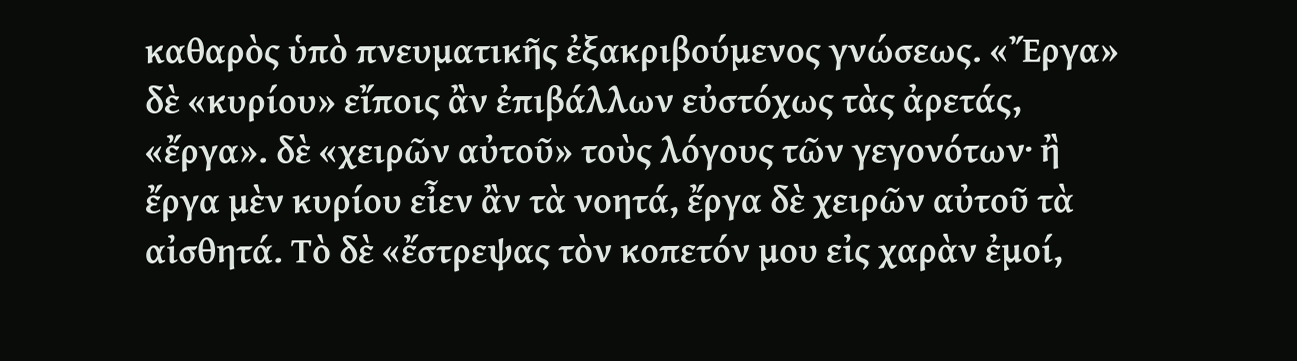καθαρὸς ὑπὸ πνευματικῆς ἐξακριβούμενος γνώσεως. «Ἔργα» δὲ «κυρίου» εἴποις ἂν ἐπιβάλλων εὐστόχως τὰς ἀρετάς, «ἔργα». δὲ «χειρῶν αὐτοῦ» τοὺς λόγους τῶν γεγονότων· ἢ ἔργα μὲν κυρίου εἶεν ἂν τὰ νοητά, ἔργα δὲ χειρῶν αὐτοῦ τὰ αἰσθητά. Τὸ δὲ «ἔστρεψας τὸν κοπετόν μου εἰς χαρὰν ἐμοί,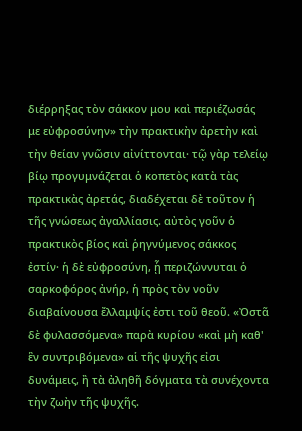διέρρηξας τὸν σάκκον μου καὶ περιέζωσάς με εὐφροσύνην» τὴν πρακτικὴν ἀρετὴν καὶ τὴν θείαν γνῶσιν αἰνίττονται· τῷ γὰρ τελείῳ βίῳ προγυμνάζεται ὁ κοπετὸς κατὰ τὰς πρακτικὰς ἀρετάς, διαδέχεται δὲ τοῦτον ἡ τῆς γνώσεως ἀγαλλίασις. αὐτὸς γοῦν ὁ πρακτικὸς βίος καὶ ῥηγνύμενος σάκκος ἐστίν· ἡ δὲ εὐφροσύνη, ᾗ περιζώννυται ὁ σαρκοφόρος ἀνήρ, ἡ πρὸς τὸν νοῦν διαβαίνουσα ἔλλαμψίς ἐστι τοῦ θεοῦ. «Ὀστᾶ δὲ φυλασσόμενα» παρὰ κυρίου «καὶ μὴ καθ' ἓν συντριβόμενα» αἱ τῆς ψυχῆς εἰσι δυνάμεις, ἢ τὰ ἀληθῆ δόγματα τὰ συνέχοντα τὴν ζωὴν τῆς ψυχῆς.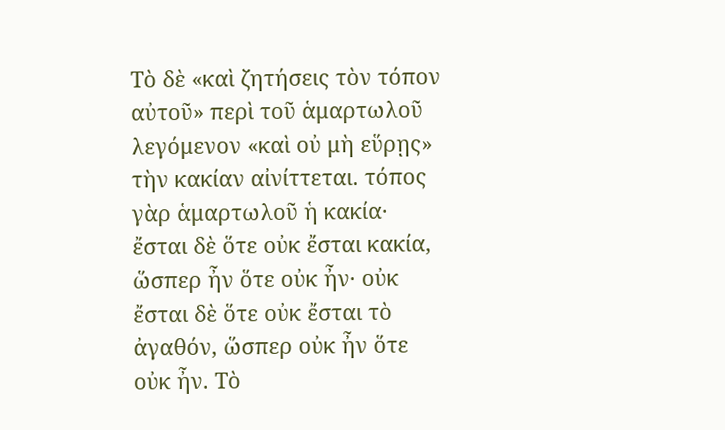Τὸ δὲ «καὶ ζητήσεις τὸν τόπον αὐτοῦ» περὶ τοῦ ἁμαρτωλοῦ λεγόμενον «καὶ οὐ μὴ εὕρῃς» τὴν κακίαν αἰνίττεται. τόπος γὰρ ἁμαρτωλοῦ ἡ κακία· ἔσται δὲ ὅτε οὐκ ἔσται κακία, ὥσπερ ἦν ὅτε οὐκ ἦν· οὐκ ἔσται δὲ ὅτε οὐκ ἔσται τὸ ἀγαθόν, ὥσπερ οὐκ ἦν ὅτε οὐκ ἦν. Τὸ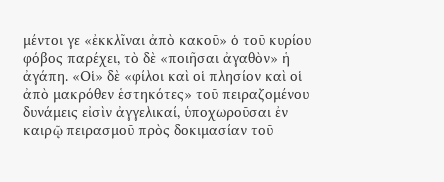μέντοι γε «ἐκκλῖναι ἀπὸ κακοῦ» ὁ τοῦ κυρίου φόβος παρέχει, τὸ δὲ «ποιῆσαι ἀγαθὸν» ἡ ἀγάπη. «Οἱ» δὲ «φίλοι καὶ οἱ πλησίον καὶ οἱ ἀπὸ μακρόθεν ἑστηκότες» τοῦ πειραζομένου δυνάμεις εἰσὶν ἀγγελικαί, ὑποχωροῦσαι ἐν καιρῷ πειρασμοῦ πρὸς δοκιμασίαν τοῦ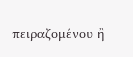πειραζομένου ἢ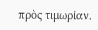πρὸς τιμωρίαν.